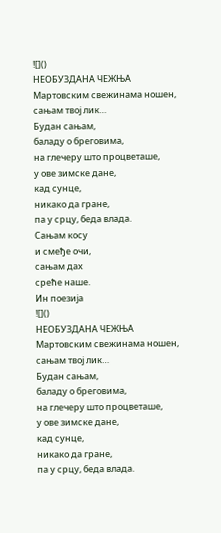![]()
НЕОБУЗДАНА ЧЕЖЊА
Мартовским свежинама ношен,
сањам твој лик…
Будан сањам,
баладу о бреговима,
на глечеру што процветаше,
у ове зимске дане,
кад сунце,
никако да гране,
па у срцу, беда влада.
Сањам косу
и смеђе очи,
сањам дах
среће наше.
Ин поезија
![]()
НЕОБУЗДАНА ЧЕЖЊА
Мартовским свежинама ношен,
сањам твој лик…
Будан сањам,
баладу о бреговима,
на глечеру што процветаше,
у ове зимске дане,
кад сунце,
никако да гране,
па у срцу, беда влада.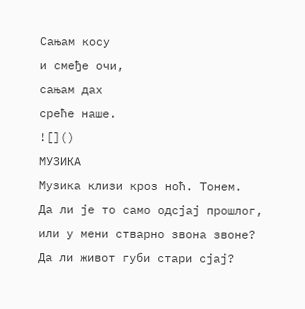Сањам косу
и смеђе очи,
сањам дах
среће наше.
![]()
МУЗИКА
Музика клизи кроз ноћ. Тонем.
Да ли је то само одсјај прошлог,
или у мени стварно звона звоне?
Да ли живот губи стари сјај?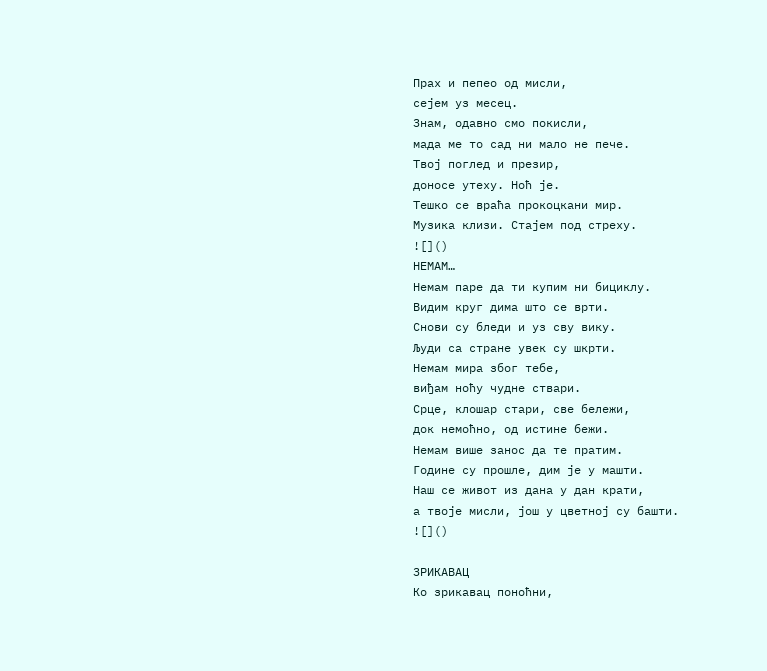Прах и пепео од мисли,
сејем уз месец.
Знам, одавно смо покисли,
мада ме то сад ни мало не пече.
Твој поглед и презир,
доносе утеху. Ноћ је.
Тешко се враћа прокоцкани мир.
Музика клизи. Стајем под стреху.
![]()
НЕМАМ…
Немам паре да ти купим ни бициклу.
Видим круг дима што се врти.
Снови су бледи и уз сву вику.
Људи са стране увек су шкрти.
Немам мира због тебе,
виђам ноћу чудне ствари.
Срце, клошар стари, све бележи,
док немоћно, од истине бежи.
Немам више занос да те пратим.
Године су прошле, дим је у машти.
Наш се живот из дана у дан крати,
а твоје мисли, још у цветној су башти.
![]()

ЗРИКАВАЦ
Ко зрикавац поноћни,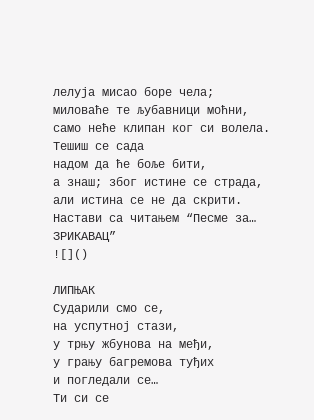лелуја мисао боре чела;
миловаће те љубавници моћни,
само неће клипан ког си вoлeла.
Тешиш се сада
надом да ће боље бити,
а знаш; због истине се страда,
али истина се не да скрити.
Настави са читањем “Песме за… ЗРИКАВАЦ”
![]()

ЛИПЊАК
Сударили смо се,
на успутној стази,
у трњу жбунова на међи,
у грању багремова туђих
и погледали се…
Ти си се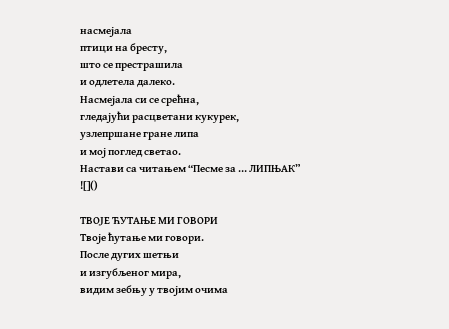насмејала
птици на бресту,
што се престрашила
и одлетела далеко.
Насмејала си се срећна,
гледајући расцветани кукурек,
узлепршане гране липа
и мој поглед светао.
Настави са читањем “Песме за … ЛИПЊАК”
![]()

ТВОЈЕ ЋУТАЊЕ МИ ГОВОРИ
Твоје ћутање ми говори.
После дугих шетњи
и изгубљеног мира,
видим зебњу у твојим очима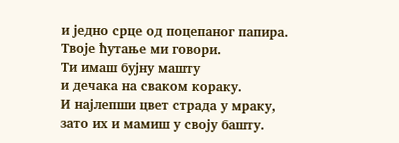и једно срце од поцепаног папира.
Твоје ћутање ми говори.
Ти имаш бујну машту
и дечака на сваком кораку.
И најлепши цвет страда у мраку,
зато их и мамиш у своју башту.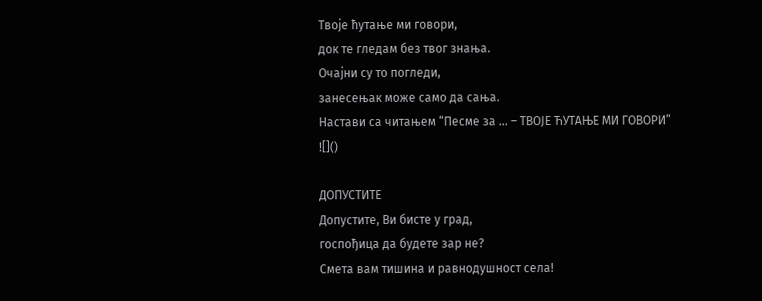Твоје ћутање ми говори,
док те гледам без твог знања.
Очајни су то погледи,
занесењак може само да сања.
Настави са читањем “Песме за … – ТВОЈЕ ЋУТАЊЕ МИ ГОВОРИ”
![]()

ДОПУСТИТЕ
Допустите, Ви бисте у град,
госпођица да будете зар не?
Смета вам тишина и равнодушност села!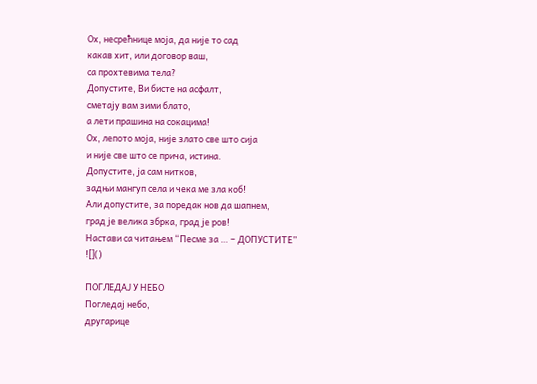Ох, несрећнице моја, да није то сад
какав хит, или договор ваш,
са прохтевима тела?
Допустите, Ви бисте на асфалт,
сметају вам зими блато,
а лети прашина на сокацима!
Ох, лепото моја, није злато све што сија
и није све што се прича, истина.
Допустите, ја сам нитков,
задњи мангуп села и чека ме зла коб!
Али допустите, за поредак нов да шапнем,
град је велика збрка, град је ров!
Настави са читањем “Песме за … – ДОПУСТИТЕ”
![]()

ПОГЛЕДАЈ У НЕБО
Погледај небо,
другарице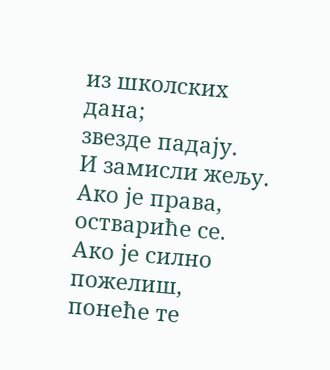из школских дана;
звезде падају.
И замисли жељу.
Ако је права,
оствариће се.
Ако је силно пожелиш,
понеће те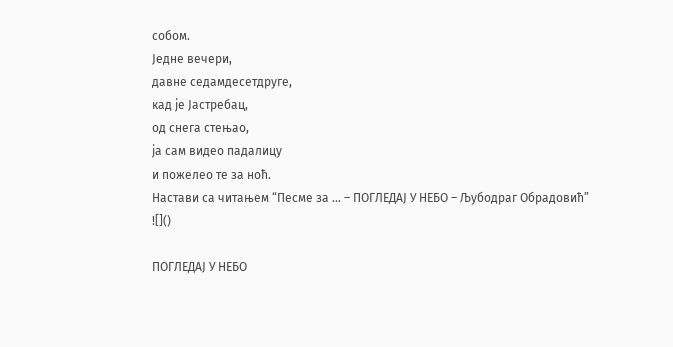собом.
Једне вечери,
давне седамдесетдруге,
кад је Јастребац,
од снега стењао,
ја сам видео падалицу
и пожелео те за ноћ.
Настави са читањем “Песме за … – ПОГЛЕДАЈ У НЕБО – Љубодраг Обрадовић”
![]()

ПОГЛЕДАЈ У НЕБО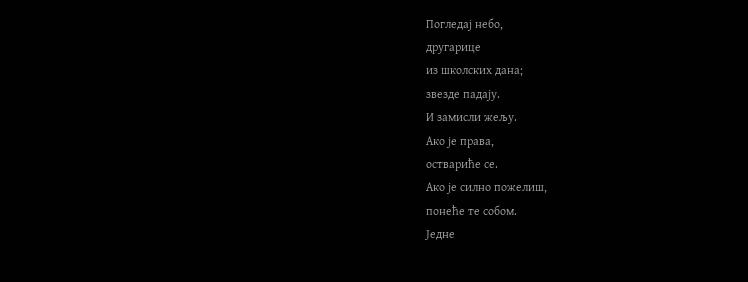Погледај небо,
другарице
из школских дана;
звезде падају.
И замисли жељу.
Ако је права,
оствариће се.
Ако је силно пожелиш,
понеће те собом.
Једне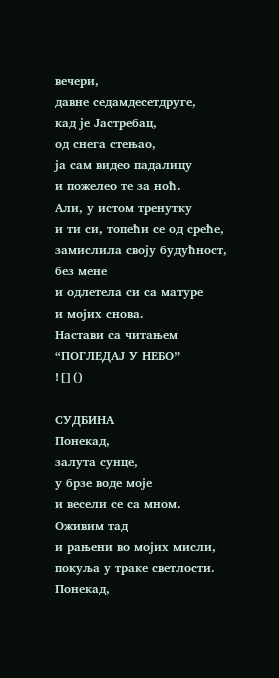вечери,
давне седамдесетдруге,
кад је Јастребац,
од снега стењао,
ја сам видео падалицу
и пожелео те за ноћ.
Али, у истом тренутку
и ти си, топећи се од среће,
замислила своју будућност,
без мене
и одлетела си са матуре
и мојих снова.
Настави са читањем “ПОГЛЕДАЈ У НЕБО”
![]()

СУДБИНА
Понекад,
залута сунце,
у брзе воде моје
и весели се са мном.
Оживим тад
и рањени во мојих мисли,
покуља у траке светлости.
Понекад,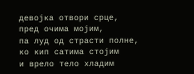девојка отвори срце,
пред очима мојим,
па луд од страсти полне,
ко кип сатима стојим
и врело тело хладим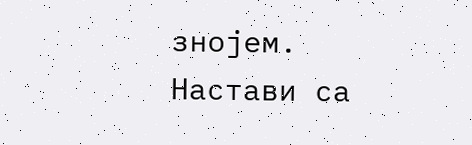знојем.
Настави са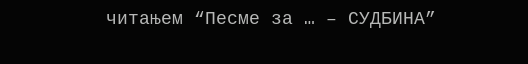читањем “Песме за … – СУДБИНА”